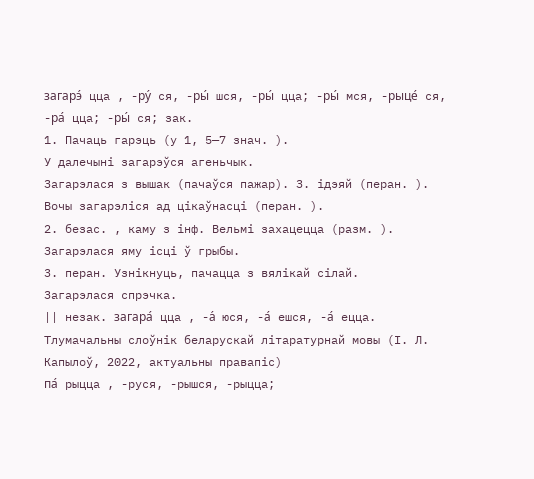загарэ́ цца , -ру́ ся, -ры́ шся, -ры́ цца; -ры́ мся, -рыце́ ся, -ра́ цца; -ры́ ся; зак.
1. Пачаць гарэць (у 1, 5—7 знач. ).
У далечыні загарэўся агеньчык.
Загарэлася з вышак (пачаўся пажар). З. ідэяй (перан. ). Вочы загарэліся ад цікаўнасці (перан. ).
2. безас. , каму з інф. Вельмі захацецца (разм. ).
Загарэлася яму ісці ў грыбы.
3. перан. Узнікнуць, пачацца з вялікай сілай.
Загарэлася спрэчка.
|| незак. загара́ цца , -а́ юся, -а́ ешся, -а́ ецца.
Тлумачальны слоўнік беларускай літаратурнай мовы (І. Л. Капылоў, 2022, актуальны правапіс)
па́ рыцца , -руся, -рышся, -рыцца;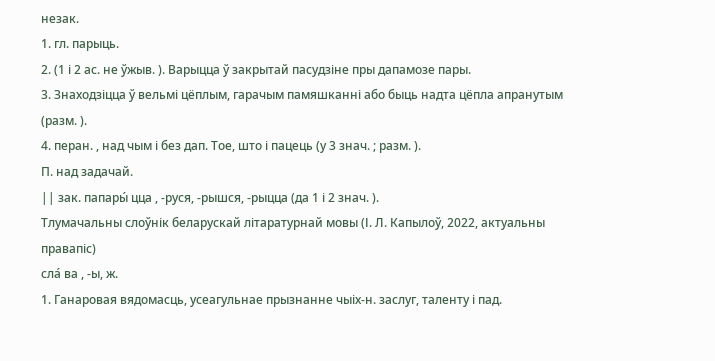незак.
1. гл. парыць.
2. (1 і 2 ас. не ўжыв. ). Варыцца ў закрытай пасудзіне пры дапамозе пары.
3. Знаходзіцца ў вельмі цёплым, гарачым памяшканні або быць надта цёпла апранутым (разм. ).
4. перан. , над чым і без дап. Тое, што і пацець (у 3 знач. ; разм. ).
П. над задачай.
|| зак. папары́ цца , -руся, -рышся, -рыцца (да 1 і 2 знач. ).
Тлумачальны слоўнік беларускай літаратурнай мовы (І. Л. Капылоў, 2022, актуальны правапіс)
сла́ ва , -ы, ж.
1. Ганаровая вядомасць, усеагульнае прызнанне чыіх-н. заслуг, таленту і пад.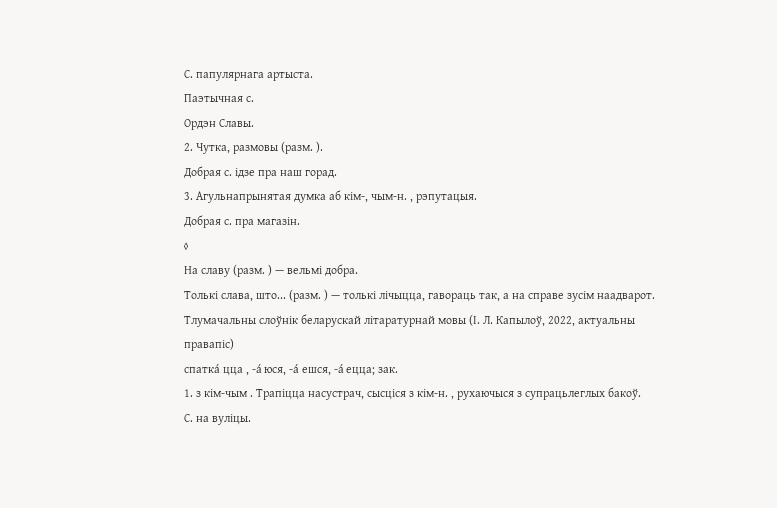С. папулярнага артыста.
Паэтычная с.
Ордэн Славы.
2. Чутка, размовы (разм. ).
Добрая с. ідзе пра наш горад.
3. Агульнапрынятая думка аб кім-, чым-н. , рэпутацыя.
Добрая с. пра магазін.
◊
На славу (разм. ) — вельмі добра.
Толькі слава, што... (разм. ) — толькі лічыцца, гавораць так, а на справе зусім наадварот.
Тлумачальны слоўнік беларускай літаратурнай мовы (І. Л. Капылоў, 2022, актуальны правапіс)
спатка́ цца , -а́ юся, -а́ ешся, -а́ ецца; зак.
1. з кім-чым . Трапіцца насустрач, сысціся з кім-н. , рухаючыся з супрацьлеглых бакоў.
С. на вуліцы.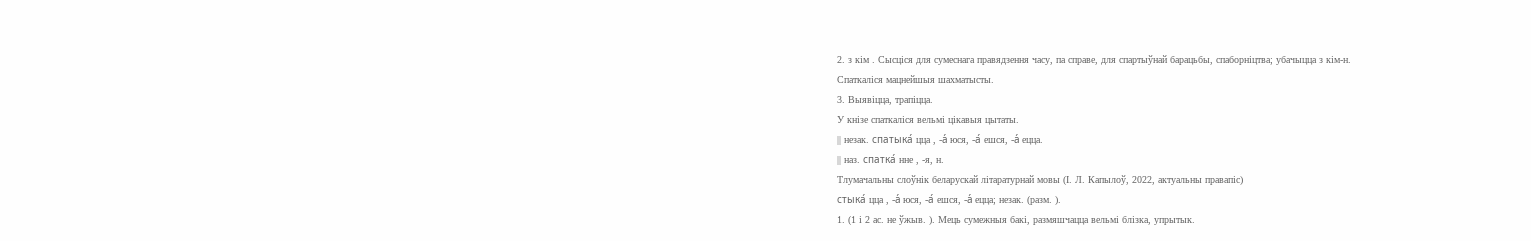2. з кім . Сысціся для сумеснага правядзення часу, па справе, для спартыўнай барацьбы, спаборніцтва; убачыцца з кім-н.
Спаткаліся мацнейшыя шахматысты.
3. Выявіцца, трапіцца.
У кнізе спаткаліся вельмі цікавыя цытаты.
|| незак. спатыка́ цца , -а́ юся, -а́ ешся, -а́ ецца.
|| наз. спатка́ нне , -я, н.
Тлумачальны слоўнік беларускай літаратурнай мовы (І. Л. Капылоў, 2022, актуальны правапіс)
стыка́ цца , -а́ юся, -а́ ешся, -а́ ецца; незак. (разм. ).
1. (1 і 2 ас. не ўжыв. ). Мець сумежныя бакі, размяшчацца вельмі блізка, упрытык.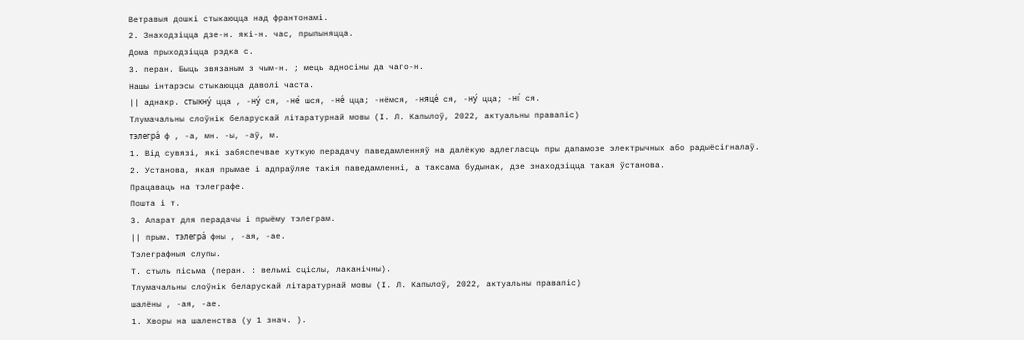Ветравыя дошкі стыкаюцца над франтонамі.
2. Знаходзіцца дзе-н. які-н. час, прыпыняцца.
Дома прыходзіцца рэдка с.
3. перан. Быць звязаным з чым-н. ; мець адносіны да чаго-н.
Нашы інтарэсы стыкаюцца даволі часта.
|| аднакр. стыкну́ цца , -ну́ ся, -не́ шся, -не́ цца; -нёмся, -няце́ ся, -ну́ цца; -ні́ ся.
Тлумачальны слоўнік беларускай літаратурнай мовы (І. Л. Капылоў, 2022, актуальны правапіс)
тэлегра́ ф , -а, мн. -ы, -аў, м.
1. Від сувязі, які забяспечвае хуткую перадачу паведамленняў на далёкую адлегласць пры дапамозе электрычных або радыёсігналаў.
2. Установа, якая прымае і адпраўляе такія паведамленні, а таксама будынак, дзе знаходзіцца такая ўстанова.
Працаваць на тэлеграфе.
Пошта і т.
3. Апарат для перадачы і прыёму тэлеграм.
|| прым. тэлегра́ фны , -ая, -ае.
Тэлеграфныя слупы.
Т. стыль пісьма (перан. : вельмі сціслы, лаканічны).
Тлумачальны слоўнік беларускай літаратурнай мовы (І. Л. Капылоў, 2022, актуальны правапіс)
шалёны , -ая, -ае.
1. Хворы на шаленства (у 1 знач. ).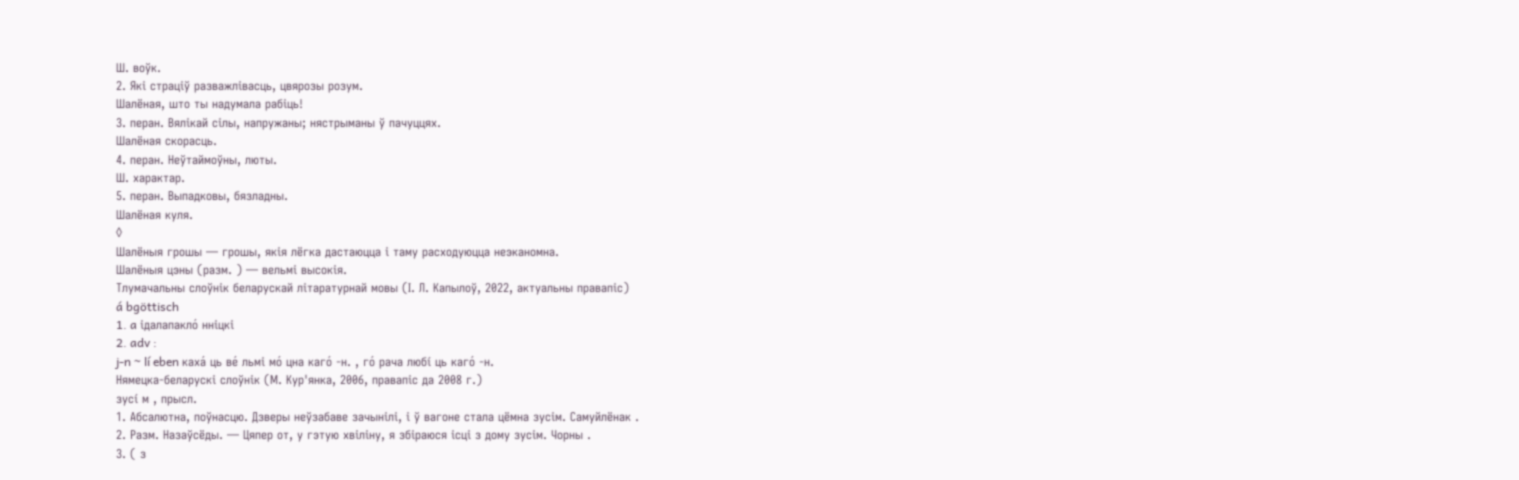Ш. воўк.
2. Які страціў разважлівасць, цвярозы розум.
Шалёная, што ты надумала рабіць!
3. перан. Вялікай сілы, напружаны; нястрыманы ў пачуццях.
Шалёная скорасць.
4. перан. Неўтаймоўны, люты.
Ш. характар.
5. перан. Выпадковы, бязладны.
Шалёная куля.
◊
Шалёныя грошы — грошы, якія лёгка дастаюцца і таму расходуюцца неэканомна.
Шалёныя цэны (разм. ) — вельмі высокія.
Тлумачальны слоўнік беларускай літаратурнай мовы (І. Л. Капылоў, 2022, актуальны правапіс)
á bgöttisch
1. a ідалапакло́ нніцкі
2. adv :
j-n ~ lí eben каха́ ць ве́ льмі мо́ цна каго́ -н. , го́ рача любі́ ць каго́ -н.
Нямецка-беларускі слоўнік (М. Кур'янка, 2006, правапіс да 2008 г.)
зусі́ м , прысл.
1. Абсалютна, поўнасцю. Дзверы неўзабаве зачынілі, і ў вагоне стала цёмна зусім. Самуйлёнак .
2. Разм. Назаўсёды. — Цяпер от, у гэтую хвіліну, я збіраюся ісці з дому зусім. Чорны .
3. ( з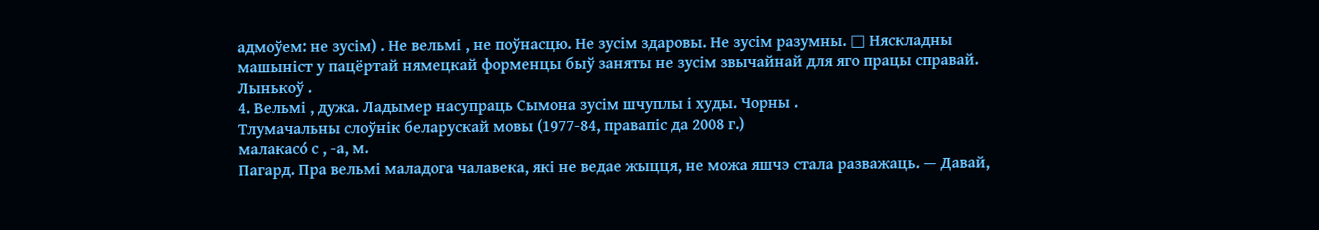адмоўем: не зусім) . Не вельмі , не поўнасцю. Не зусім здаровы. Не зусім разумны. □ Няскладны машыніст у пацёртай нямецкай форменцы быў заняты не зусім звычайнай для яго працы справай. Лынькоў .
4. Вельмі , дужа. Ладымер насупраць Сымона зусім шчуплы і худы. Чорны .
Тлумачальны слоўнік беларускай мовы (1977-84, правапіс да 2008 г.)
малакасо́ с , ‑а, м.
Пагард. Пра вельмі маладога чалавека, які не ведае жыцця, не можа яшчэ стала разважаць. — Давай,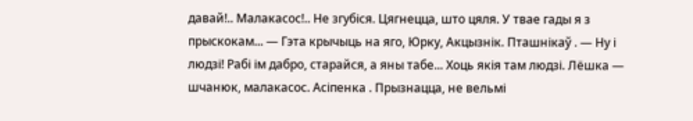давай!.. Малакасос!.. Не згубіся. Цягнецца, што цяля. У твае гады я з прыскокам... — Гэта крычыць на яго, Юрку, Акцызнік. Пташнікаў . — Ну і людзі! Рабі ім дабро, старайся, а яны табе... Хоць якія там людзі. Лёшка — шчанюк, малакасос. Асіпенка . Прызнацца, не вельмі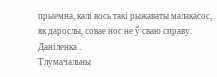прыемна, калі вось такі рыжаваты малакасос, як дарослы, совае нос не ў сваю справу. Даніленка .
Тлумачальны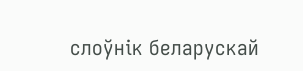слоўнік беларускай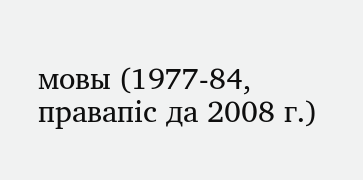мовы (1977-84, правапіс да 2008 г.)